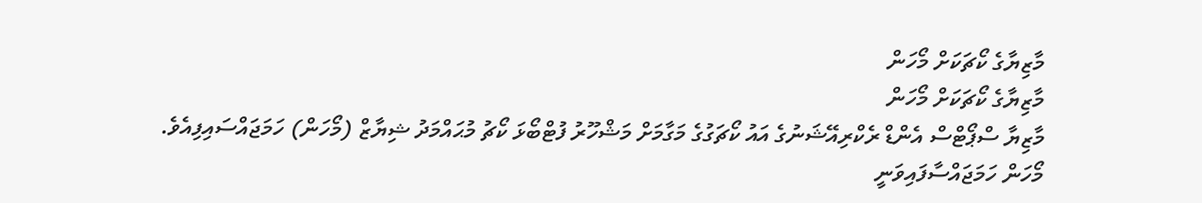މާޒިޔާގެ ކޯޗަކަށް މޯހަން
މާޒިޔާގެ ކޯޗަކަށް މޯހަން
މާޒިޔާ ސްޕޯޓްސް އެންޑް ރެކްރިއޭޝަނުގެ އައު ކޯޗަގުގެ މަގާމަށް މަޝްހޫރު ފުޓްބޯޅަ ކޯޗު މުޙައްމަދު ޝިޔާޒް (މޯހަން) ހަމަޖައްސައިފިއެވެ.
މޯހަން ހަމަޖައްސާފައިވަނީ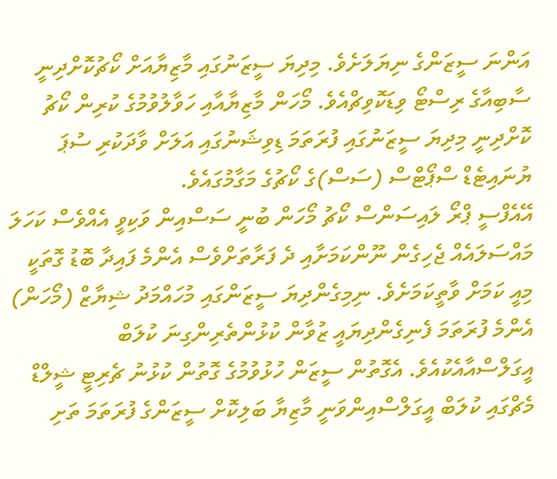އަންނަ ސީޒަންގެ ނިޔަލަށެވެ. މިދިޔަ ސީޒަނުގައި މާޒިޔާއަށް ކޯޗުކޮށްދިނީ ސާބިއާގެ ރިސްޓޯ ވިޑަކޮވިޗްއެވެ. މޯހަން މާޒިޔާއާއި ހަވާލުވުމުގެ ކުރިން ކޯޗު ކޮށްދިނީ މިދިޔަ ސީޒަނުގައި ފުރަތަމަ ޑިވިޝަނުގައި އަލަށް ވާދަކުރި ސުޕަ ޔުނައިޓެޑް ސްޕޯޓްސް (ސަސް)ގެ ކޯޗުގެ މަގާމުގައެވެ.
އޭއެފްސީ ޕްރޯ ލައިސަންސް ކޯޗު މޯހަން ބުނީ ސަސްއިން ވަކިވީ އެއްވެސް ކަހަލަ މައްސަލައެއް ޖެހިގެން ނޫންކަމަށާއި ދެ ފަރާތަށްވެސް އެންމެ ފައިދާ ބޮޑު ގޮތަކީ މިއީ ކަމަށް ވާތީކަމަށެވެ. ނިމިގެންދިޔަ ސީޒަންގައި މުހައްމަދު ޝިޔާޒް (މޯހަން) އެންމެ ފުރަތަމަ ފެނިގެންދިޔައީ ޒުވާން ކުޅުންތެރިންގިނަ ކުލަބް އީގަލްސްއާއެކުއެވެ. އެގޮތުން ސީޒަން ހުޅުވުމުގެ ގޮތުން ކުޅުނު ޗެރިޓީ ޝީލްޑް މެޗްގައި ކުލަބް އީގަލްސްއިންވަނީ މާޒިޔާ ބަލިކޮށް ސީޒަންގެ ފުރަތަމަ ތަށި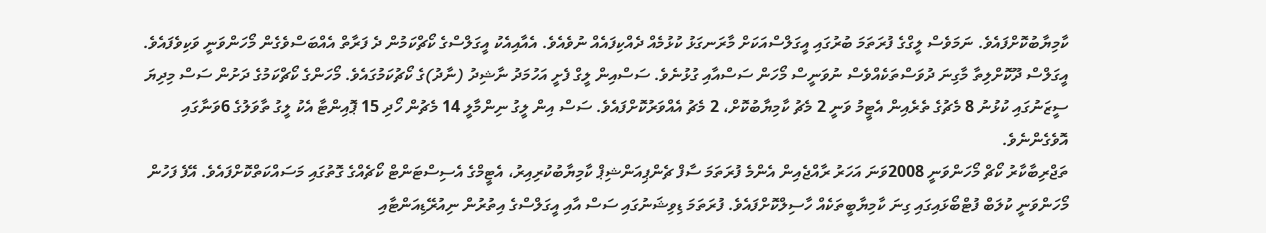ކާމިޔާބުކޮށްފައެވެ. ނަމަވެސް ލީގްގެ ފުރަތަމަ ބުރުގައި އީގަލްސްއަކަށް މާރަނގަޅު ކުޅުމެއް ދެއްކިފައެއް ނުވެއެވެ. އެއާއިއެކު އީގަލްސްގެ ކޯޗްކަމުން ދެ ފަރާތް އެއްބަސްވެގެން މޯހަންވަނީ ވަކިވެފައެވެ.
އީގަލްސް ދޫކޮށްލިތާ މާގިނަ ދުވަސްތަކެއްވެސް ނުވަނީސް މޯހަން ސަސްއާއި ގުޅުނެވެ. ސަސްއިން ލީގް ފެށީ އަހުމަދު ނާޝިދު (ނާދު)ގެ ކޯޗުކަމުގައެވެ. މޯހަންގެ ކޯޗްކަމުގެ ދަށުން ސަސް މިދިޔަ ސީޒަނުގައި ކުޅުނު 8 މެޗުގެ ތެރެއިން އެޓީމު ވަނީ 2 މެޗު ކާމިޔާބުކޮށް، 2 މެޗު އެއްވަރުކޮށްފައެވެ. ސަސް އިން ލީގު ނިންމާލީ 14 މެޗުން ހޯދި 15 ޕޮއިންޓާ އެކު ލީގު ތާވަލުގެ 6ވަނާގައި އޮވެގެންނެވެ.
ތަޖްރިބާކާރު ކޯޗް މޯހަންވަނީ 2008ވަނަ އަހަރު ރާއްޖެއިން އެންމެ ފުރަތަމަ ސާފް ޗެންޕިއަންޝިޕް ކާމިޔާބުކުރިއިރު، އެޓީމްގެ އެސިސްޓަންޓް ކޯޗެއްގެ ގޮތުގައި މަސައްކަތްކޮށްފައެވެ. އޭފެ ފަހުން މޯހަންވަނީ ކުލަބް ފުޓްބޯޅައިގައި ގިނަ ކާމިޔާބީތަކެއް ހާސިލްކޮށްފައެވެ. ފުރަތަމަ ޑިވިޝަނުގައި ސަސް އާއި އީގަލްސްގެ އިތުރުން ނިއުރޭޑިއަންޓާއި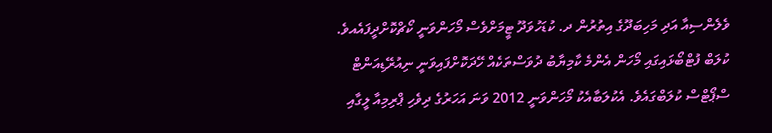ވެލެންސިއާ އަދި މަހިބަދޫގެ އިތުރުން ދ. ކުޑަހުވަދޫ ޓީމަށްވެސް މޯހަންވަނީ ކޯޗްކޮށްދީފައެއވެ. ކުލަބް ފުޓްބޯޅައިގައި މޯހަން އެންމެ ކާމިޔާބު ދުވަސްތަކެއް ހޭދަކޮށްފައިވަނީ ނިއުރޭޑިއަންޓް ސްޕޯޓްސް ކުލަބްގައެވެ. އެކުލަބާއެކު މޯހަންވަނީ 2012 ވަނަ އަހަރުގެ ދިވެހި ޕްރިމިއާ ލީގާއި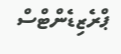ޕްރެޒިޑެންޓްސް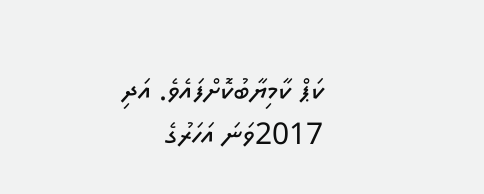ކަޕް ކާމިޔާބުކޮށްފައެވެ. އަދި 2017ވަނަ އަހަރުގެ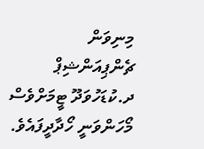މިނިވަން ޗެންޕިއަންޝިޕް ދ.ކުޑަހުވަދޫ ޓީމަށްވެސް މޯހަންވަނީ ހޯދާދީފައެވެ.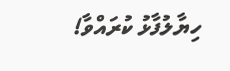ހިޔާލުފާޅު ކުރައްވާ!